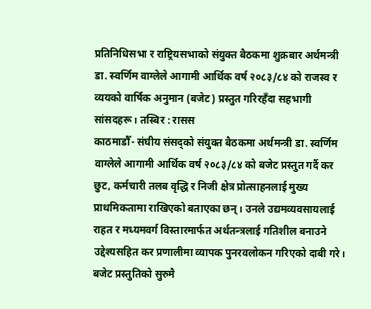प्रतिनिधिसभा र राष्ट्रियसभाको संयुक्त बैठकमा शुक्रबार अर्थमन्त्री डा. स्वर्णिम वाग्लेले आगामी आर्थिक वर्ष २०८३/८४ को राजस्व र व्ययको वार्षिक अनुमान (बजेट) प्रस्तुत गरिरहँदा सहभागी सांसदहरू। तस्बिर : रासस
काठमाडौँ- संघीय संसद्को संयुक्त बैठकमा अर्थमन्त्री डा. स्वर्णिम वाग्लेले आगामी आर्थिक वर्ष २०८३/८४ को बजेट प्रस्तुत गर्दै कर छुट, कर्मचारी तलब वृद्धि र निजी क्षेत्र प्रोत्साहनलाई मुख्य प्राथमिकतामा राखिएको बताएका छन्। उनले उद्यमव्यवसायलाई राहत र मध्यमवर्ग विस्तारमार्फत अर्थतन्त्रलाई गतिशील बनाउने उद्देश्यसहित कर प्रणालीमा व्यापक पुनरवलोकन गरिएको दाबी गरे।
बजेट प्रस्तुतिको सुरुमै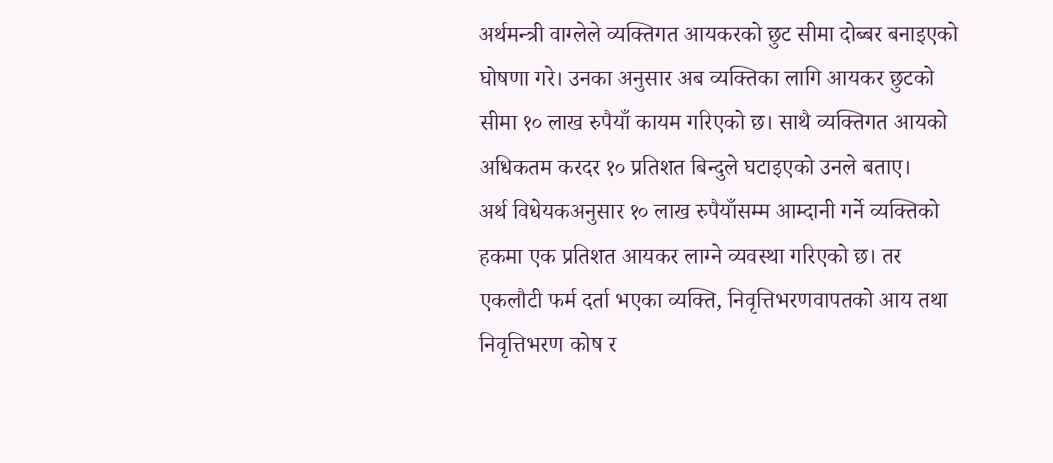अर्थमन्त्री वाग्लेले व्यक्तिगत आयकरको छुट सीमा दोब्बर बनाइएको घोषणा गरे। उनका अनुसार अब व्यक्तिका लागि आयकर छुटको सीमा १० लाख रुपैयाँ कायम गरिएको छ। साथै व्यक्तिगत आयको अधिकतम करदर १० प्रतिशत बिन्दुले घटाइएको उनले बताए।
अर्थ विधेयकअनुसार १० लाख रुपैयाँसम्म आम्दानी गर्ने व्यक्तिको हकमा एक प्रतिशत आयकर लाग्ने व्यवस्था गरिएको छ। तर एकलौटी फर्म दर्ता भएका व्यक्ति, निवृत्तिभरणवापतको आय तथा निवृत्तिभरण कोष र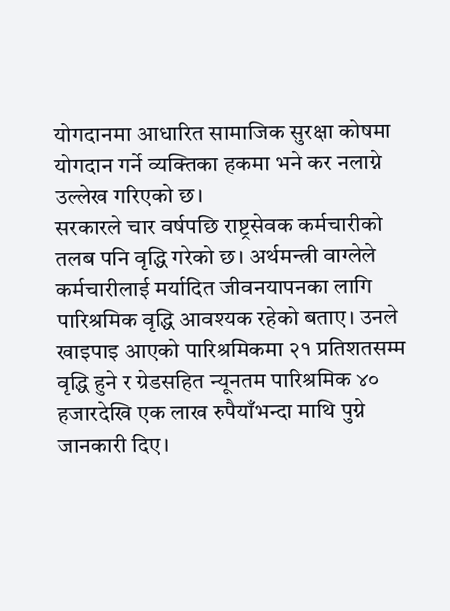योगदानमा आधारित सामाजिक सुरक्षा कोषमा योगदान गर्ने व्यक्तिका हकमा भने कर नलाग्ने उल्लेख गरिएको छ।
सरकारले चार वर्षपछि राष्ट्रसेवक कर्मचारीको तलब पनि वृद्धि गरेको छ। अर्थमन्त्री वाग्लेले कर्मचारीलाई मर्यादित जीवनयापनका लागि पारिश्रमिक वृद्धि आवश्यक रहेको बताए। उनले खाइपाइ आएको पारिश्रमिकमा २१ प्रतिशतसम्म वृद्धि हुने र ग्रेडसहित न्यूनतम पारिश्रमिक ४० हजारदेखि एक लाख रुपैयाँभन्दा माथि पुग्ने जानकारी दिए।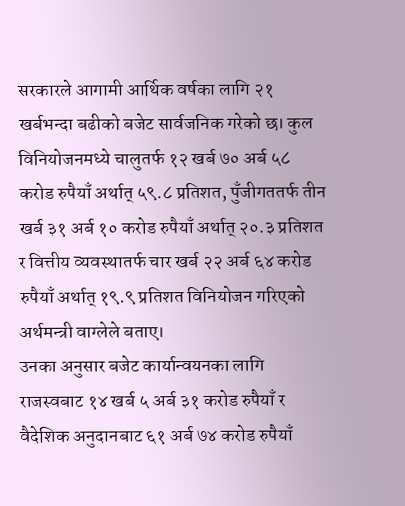सरकारले आगामी आर्थिक वर्षका लागि २१ खर्बभन्दा बढीको बजेट सार्वजनिक गरेको छ। कुल विनियोजनमध्ये चालुतर्फ १२ खर्ब ७० अर्ब ५८ करोड रुपैयाँ अर्थात् ५९.८ प्रतिशत, पुँजीगततर्फ तीन खर्ब ३१ अर्ब १० करोड रुपैयाँ अर्थात् २०.३ प्रतिशत र वित्तीय व्यवस्थातर्फ चार खर्ब २२ अर्ब ६४ करोड रुपैयाँ अर्थात् १९.९ प्रतिशत विनियोजन गरिएको अर्थमन्त्री वाग्लेले बताए।
उनका अनुसार बजेट कार्यान्वयनका लागि राजस्वबाट १४ खर्ब ५ अर्ब ३१ करोड रुपैयाँ र वैदेशिक अनुदानबाट ६१ अर्ब ७४ करोड रुपैयाँ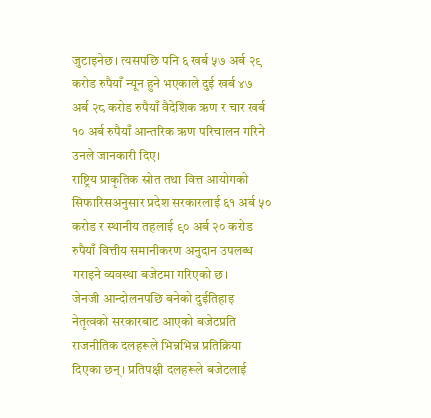जुटाइनेछ। त्यसपछि पनि ६ खर्ब ५७ अर्ब २९ करोड रुपैयाँ न्यून हुने भएकाले दुई खर्ब ४७ अर्ब २८ करोड रुपैयाँ वैदेशिक ऋण र चार खर्ब १० अर्ब रुपैयाँ आन्तरिक ऋण परिचालन गरिने उनले जानकारी दिए।
राष्ट्रिय प्राकृतिक स्रोत तथा वित्त आयोगको सिफारिसअनुसार प्रदेश सरकारलाई ६१ अर्ब ५० करोड र स्थानीय तहलाई ९० अर्ब २० करोड रुपैयाँ वित्तीय समानीकरण अनुदान उपलब्ध गराइने व्यवस्था बजेटमा गरिएको छ।
जेनजी आन्दोलनपछि बनेको दुईतिहाइ नेतृत्वको सरकारबाट आएको बजेटप्रति राजनीतिक दलहरूले भिन्नभिन्न प्रतिक्रिया दिएका छन्। प्रतिपक्षी दलहरूले बजेटलाई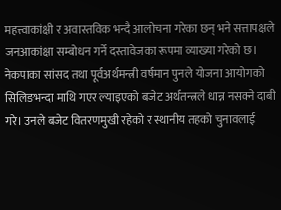महत्त्वाकांक्षी र अवास्तविक भन्दै आलोचना गरेका छन् भने सत्तापक्षले जनआकांक्षा सम्बोधन गर्ने दस्तावेजका रूपमा व्याख्या गरेको छ।
नेकपाका सांसद तथा पूर्वअर्थमन्त्री वर्षमान पुनले योजना आयोगको सिलिङभन्दा माथि गएर ल्याइएको बजेट अर्थतन्त्रले धान्न नसक्ने दाबी गरे। उनले बजेट वितरणमुखी रहेको र स्थानीय तहको चुनावलाई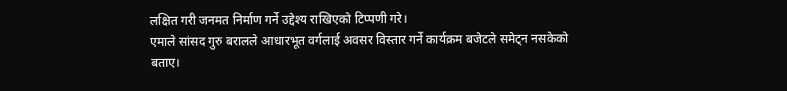लक्षित गरी जनमत निर्माण गर्ने उद्देश्य राखिएको टिप्पणी गरे।
एमाले सांसद गुरु बरालले आधारभूत वर्गलाई अवसर विस्तार गर्ने कार्यक्रम बजेटले समेट्न नसकेको बताए।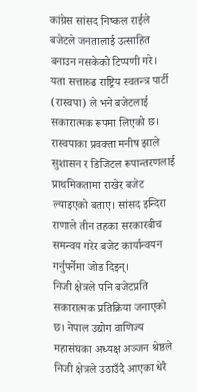कांग्रेस सांसद निष्कल राईले बजेटले जनतालाई उत्साहित बनाउन नसकेको टिप्पणी गरे।
यता सत्तारुढ राष्ट्रिय स्वतन्त्र पार्टी (रास्वपा) ले भने बजेटलाई सकारात्मक रूपमा लिएको छ। रास्वपाका प्रवक्ता मनीष झाले सुशासन र डिजिटल रूपान्तरणलाई प्राथमिकतामा राखेर बजेट ल्याइएको बताए। सांसद इन्दिरा राणाले तीन तहका सरकारबीच समन्वय गरेर बजेट कार्यान्वयन गर्नुपर्नेमा जोड दिइन्।
निजी क्षेत्रले पनि बजेटप्रति सकारात्मक प्रतिक्रिया जनाएको छ। नेपाल उद्योग वाणिज्य महासंघका अध्यक्ष अञ्जन श्रेष्ठले निजी क्षेत्रले उठाउँदै आएका धेरै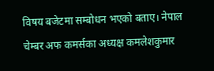विषय बजेटमा सम्बोधन भएको बताए। नेपाल चेम्बर अफ कमर्सका अध्यक्ष कमलेशकुमार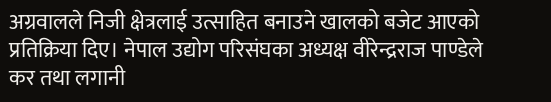अग्रवालले निजी क्षेत्रलाई उत्साहित बनाउने खालको बजेट आएको प्रतिक्रिया दिए। नेपाल उद्योग परिसंघका अध्यक्ष वीरेन्द्रराज पाण्डेले कर तथा लगानी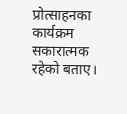प्रोत्साहनका कार्यक्रम सकारात्मक रहेको बताए।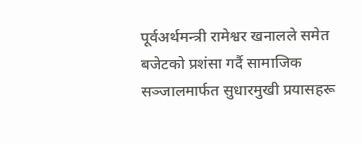पूर्वअर्थमन्त्री रामेश्वर खनालले समेत बजेटको प्रशंसा गर्दै सामाजिक सञ्जालमार्फत सुधारमुखी प्रयासहरू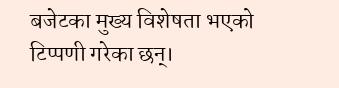बजेटका मुख्य विशेषता भएको टिप्पणी गरेका छन्।